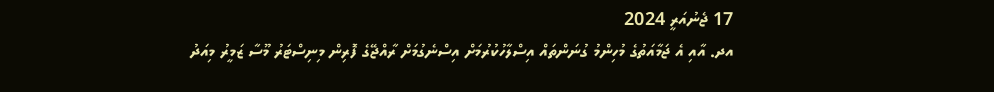17 ޖެނުއަރީ 2024
އދ. އާއި އެ ޖަމާއަތުގެ މުހިންމު ގުނަންތައް އިސްލާހުކުރުމަށް އިސްނެގުމަށް ރާއްޖޭގެ ފޮރިން މިނިސްޓަރު މޫސާ ޒަމީރު މިއަދު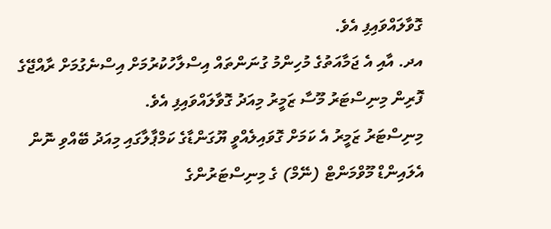ގޮވާލައްވައިފި އެވެ.
އދ. އާއި އެ ޖަމާއަތުގެ މުހިންމު ގުނަންތައް އިސްލާހުކުރުމަށް އިސްނެގުމަށް ރާއްޖޭގެ ފޮރިން މިނިސްޓަރު މޫސާ ޒަމީރު މިއަދު ގޮވާލައްވައިފި އެވެ.
މިނިސްޓަރު ޒަމީރު އެ ކަމަށް ގޮވައިލެއްވީ ޔޫގަންޑާގެ ކަމްޕާލާގައި މިއަދު ބޭއްވި ނޮން އެލައިންޑް މޫވްމަންޓް (ނޭމް) ގެ މިނިސްޓަރުންގެ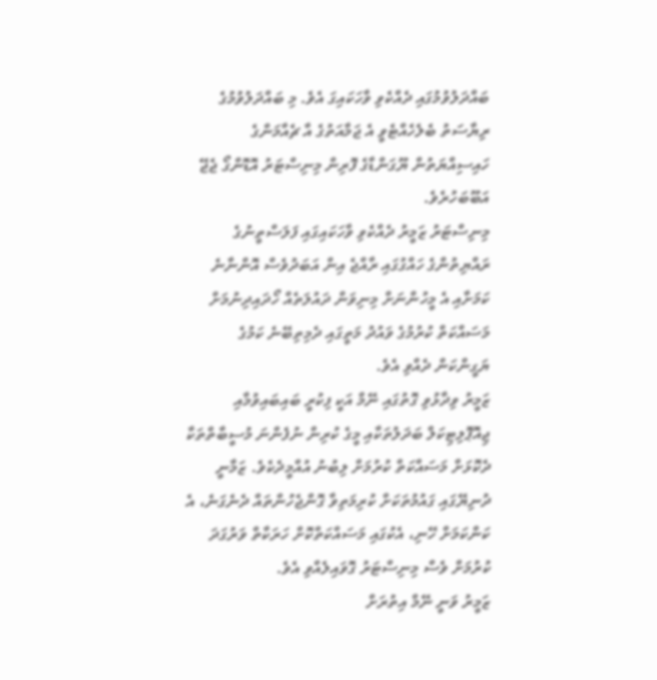ބައްދަލުވުމުގައި ދެއްކެވި ވާހަކައިގަ އެވެ. މި ބައްދަލުވުމުގެ ރިޔާސަތު ބެލެހެއްޓެވީ އެ ޖަމާއަތުގެ އާ ޗެއާމަންގެ ހައިސިއްޔަތުން ޔޫގަންޑާގެ ފޮރިން މިނިސްޓަރު އޮޑޮންގޯ ޖެޖޭ އަބޫބަހުރެވެ.
މިނިސްޓަރު ޒަމީރު ދެއްކެވި ވާހަކައިގައި ފަލަސްތީނުގެ ރައްޔިތުންގެ ހައްގުގައި ރާއްޖެ އިން އަބަދުވެސް އޮންނާނެ ކަމަށާއި އެ މީހުންނަށް މިނިވަން ދައުލަތެއް ހޯދައިދިނުމަށް މަސައްކަތް ކުރުމުގެ ވައުދު މަތީގައި ދެމިތިބޭނެ ކަމުގެ ޔަގީންކަން ދެއްވި އެވެ.
ޒަމީރު ވިދާޅުވި ގޮތުގައި ނޭމް އަކީ ފިކުރީ ބައިބައިވުމާއި ޖިއޮޕޮލިޓިކަލް ބަދަލުތަކާއި މީގެ ކުރިން ނުފެންނަ މުސީބާތްތަކާ ދެކޮޅަށް މަސައްކަތް ކުރުމަށް ލިބުނު އުއްމީދެކެވެ. ޒަމާނީ ދުނިޔޭގައި ގައުމުތަކަށް ކުރިމަތިވާ ގޮންޖެހުންތައް ދެނެގަނެ، އެ ކަންކަމަށް ހޭނި، އެކުގައި މަސައްކަތްކޮށް ހަރަކާތް ވަރުގަދަ ކުރުމަށް ވެސް މިނިސްޓަރު ގޮވައިލެއްވި އެވެ.
ޒަމީރު ވަނީ ނޭމް އިތުރަށް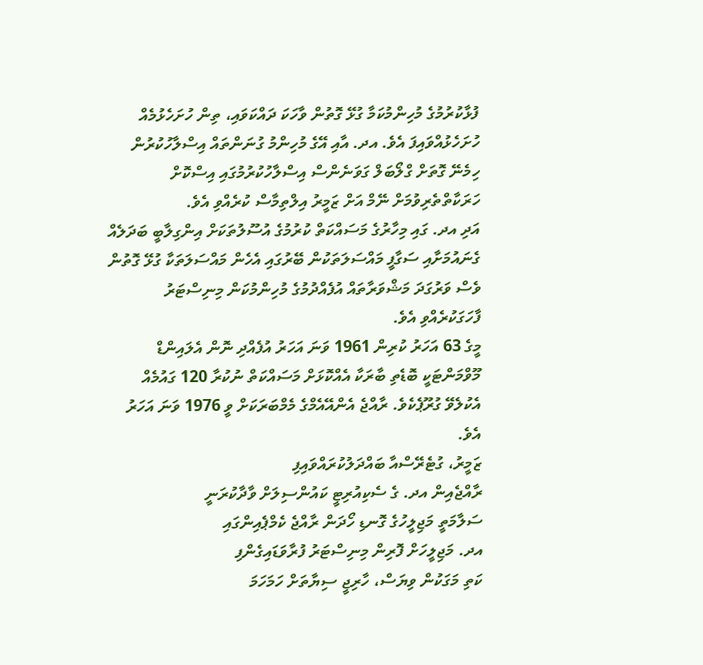ފުޅާކުރުމުގެ މުހިންމުކަމާ ގުޅޭ ގޮތުން ވާހަކަ ދައްކަވައި، ތިން ހުށަހެޅުމެއް ހުށަހެޅުއްވައިފަ އެވެ. އދ. އާއި އޭގެ މުހިންމު ގުނަންތައް އިސްލާހުކުރުން ހިމެނޭ ގޮތަށް ގްލޯބަލް ގަވަނެންސް އިސްލާހުކުރުމުގައި އިސްކޮށް ހަރަކާތްތެރިވުމަށް ނޭމް އަށް ޒަމީރު އިލްތިމާސް ކުރެއްވި އެވެ.
އަދި އދ. ގައި މިހާރުގެ މަސައްކަތް ކުރުމުގެ އުސޫލުތަކަށް އިންގިލާބީ ބަދަލެއް ގެނައުމަށާއި ސަގާފީ މައްސަލަތަކުން ބޭރުގައި އެހެން މައްސަލަތަކާ ގުޅޭ ގޮތުން ވެސް ވަރުގަދަ މަޝްވަރާތައް އުފެއްދުމުގެ މުހިންމުކަން މިނިސްޓަރު ފާހަގަކުރެއްވި އެވެ.
މީގެ 63 އަހަރު ކުރިން 1961 ވަނަ އަހަރު އުފެއްދި ނޮން އެލައިންޑް މޫވްމަންޓަކީ ބޮޑެތި ބާރަކާ އެއްކޮޅަށް މަސައްކަތް ނުކުރާ 120 ގައުމެއް އެކުލެވޭ ގުރޫޕެކެވެ. ރާއްޖެ އެންއޭއެމްގެ މެމްބަރަކަށް ވީ 1976 ވަނަ އަހަރު އެވެ.
ޒަމީރު، ގުޓެރޭސްއާ ބައްދަލުކުރައްވައިފި
ރާއްޖެއިން އދ. ގެ ސެކިއުރިޓީ ކައުންސިލަށް ވާދާކުރަނީ
ސަލާމަތީ މަޖިލީހުގެ ގޮނޑި ހޯދަން ރާއްޖެ ކެމްޕެއިންގައި
އދ. މަޖިލީހަށް ފޮރިން މިނިސްޓަރު ފުރާވަޑައިގެންފި
ކަތި މަގަކުން ވިޔަސް، ހާރިޖީ ސިޔާތަށް ހަމަހަމަ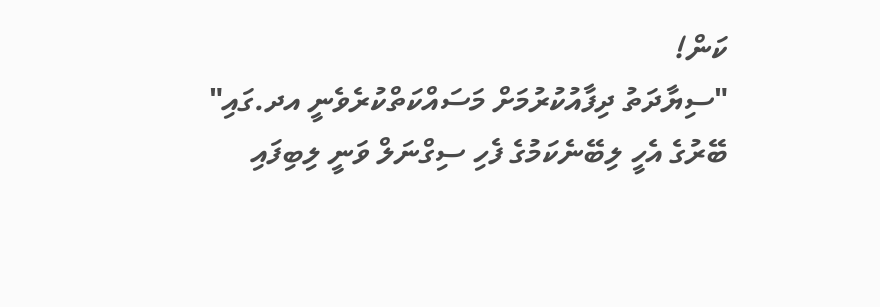ކަން!
"ސިޔާދަތު ދިފާއުކުރުމަށް މަސައްކަތްކުރެވެނީ އދ.ގައި"
ބޭރުގެ އެހީ ލިބޭނެކަމުގެ ފެހި ސިގްނަލް ވަނީ ލިބިފައި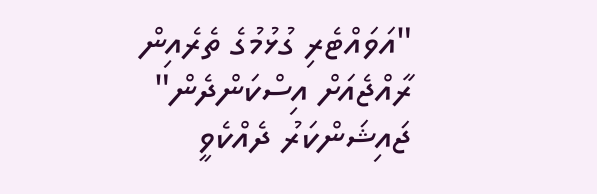"އަވައްޓެރި ގުޅުމުގެ ތެރެއިން ރާއްޖެއަށް އިސްކަންދެން"
ޖައިޝަންކަރު ދެއްކެވީ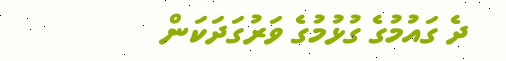ދެ ގައުމުގެ ގުޅުމުގެ ވަރުގަދަކަން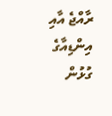ރާއްޖެ އާއި އިންޑިއާގެ ގުޅުން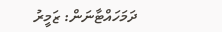ދަމަހައްޓާނަން: ޒަމީރު